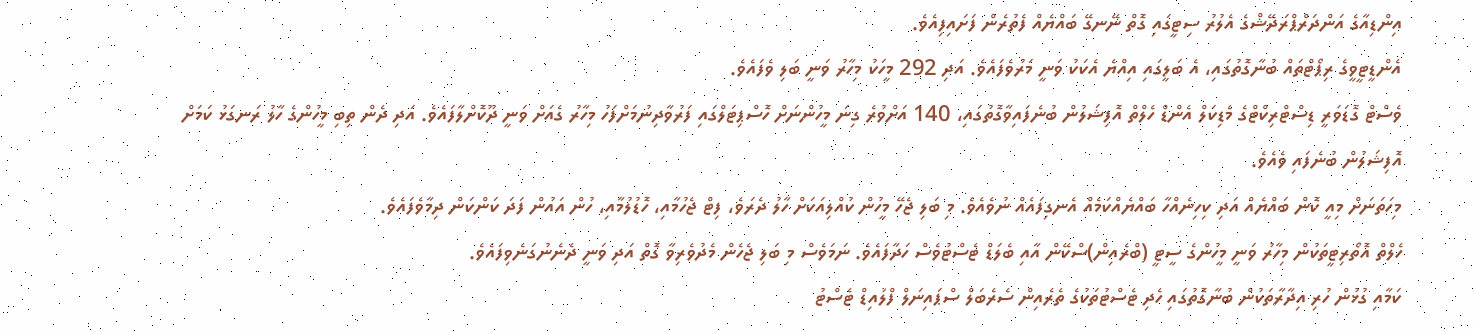އިންޑިއާގެ އަންދަރްޕްރަދޭޝްގެ އެލުރު ސިޓީގައި ގޮތް ނޭނގޭ ބައްޔެއް ފެތުރެން ފަށައިފިއެވެ.
އެންޑީޓީވީގެ ރިޕޯޓްތައް ބުނާގޮތުގައި، އެ ބަލީގައި އިއްޔެ އެކަކު ވަނީ މަރުވެފައެވެ. އަދި 292 މީހަކު މިހާރު ވަނީ ބަލި ވެފައެވެ.
ވެސްޓް ގޮޑަވަރީ ޑިސްޓްރިކްޓްގެ މެޑިކަލް އެންޑް ހެލްތް އޮފިޝަލުން ބުނެފައިވާގޮތުގައި، 140 އަށްވުރެ ގިނަ މީހުންނަށް ހޮސްޕިޓަލްގައި ފަރުވާދިނުމަށްފަހު މިހާރު ގެއަށް ވަނީ ދޫކޮށްލާފައެވެ. އަދި ދެން ތިބި މީހުންގެ ހާލު ރަނގަޅު ކަމަށް އޮފިޝަލުން ބުނެފައި ވެއެވެ.
މިހަތަނަށް މިއީ ކޮން ބައްޔެއް އަދި ކިހިނެއްހާ ބައްޔެއްކަމެއް އެނގިފައެއް ނުވެއެވެ. މި ބަލި ޖެހޭ މީހުން ކުއްލިއަކަށް ހާލު ދެރަވެ، ފިޓް ޖެހުމާއި، ހޮޑުލުމާއި، ހުން އައުން ފަދަ ކަންކަން ދިމާވެފައެވެ.
ހެލްތް އޮތޯރިޓީތަކުން މިހާރު ވަނީ މީހުންގެ ސީޓީ (ބްރެއިން)ސްކޭން އާއި ބެލަޑް ޓެސްޓުވެސް ހަދާފައެވެ. ނަމަވެސް މި ބަލި ޖެހެން މެދުވެރިވާ ގޮތް އަދި ވަނީ ދެނެނުގަނެވިފައެވެ.
ކަމާއި ގުޅުން ހުރި އިދާރާތަކުން ބުނާގޮތުގައި ހެދި ޓެސްޓުތަކުގެ ތެރެއިން ސެރެބަލް ސްޕައިނަލް ފްލުއިޑް ޓެސްޓު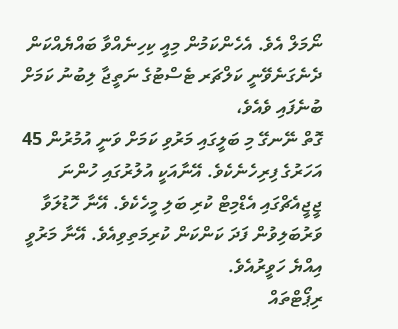ނޯމަލް އެވެ. އެހެންކަމުން މިއީ ކިހިނެއްވާ ބައްޔެއްކަން ދެނެގަނެވޭނީ ކަލްޗަރ ޓެސްޓުގެ ނަތީޖާ ލިބުނު ކަމަށް ބުނެފައި ވެއެވެ،
ގޮތް ނޭނގޭ މި ބަލީގައި މަރުވި ކަމަށް ވަނީ އުމުރުން 45 އަހަރުގެ ފިރިހެނެކެވެ. އޭނާއަކީ އުލުރުގައި ހުންނަ ޖީޖީއެޗްގައި އެޑްމިޓް ކުރި ބަލި މީހެކެވެ. އޭނާ ހޮޑުލަވާ ވަރުބަލިވުން ފަދަ ކަންކަން ކުރިމަތިވިއެވެ. އޭނާ މަރުވީ އިއްޔެ ހަވީރުއެވެ.
ރިޕޯޓްތައް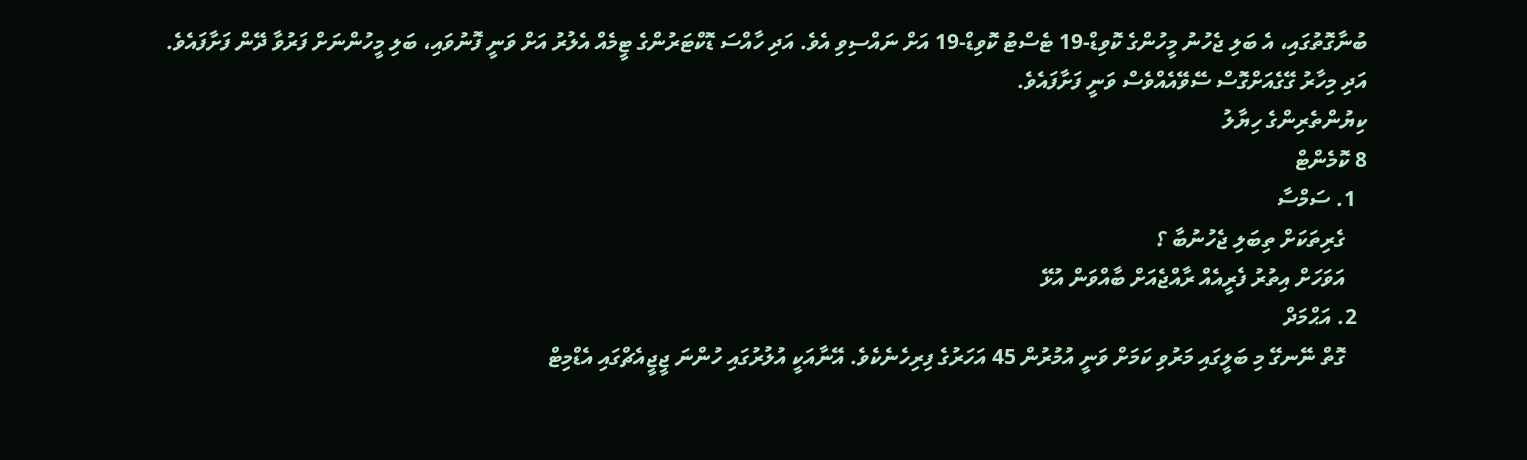ބުނާގޮތުގައި، އެ ބަލި ޖެހުނު މީހުންގެ ކޮވިޑް-19 ޓެސްޓު ކޮވިޑް-19 އަށް ނައްސިވި އެވެ. އަދި ހާއްސަ ޑޮކްޓަރުންގެ ޓީމެއް އެލުރު އަށް ވަނީ ފޮނުވައި، ބަލި މީހުންނަށް ފަރުވާ ދޭން ފަށާފައެވެ. އަދި މިހާރު ގޭގެއަށްގޮސް ސޭވޭއެއްވެސް ވަނީ ފަށާފައެވެ.
ކިޔުންތެރިންގެ ހިޔާލު
8 ކޮމެންޓް
  1. ސަމްސާ
    ގެރިތަކަށް ތިބަލި ޖެހުނުބާ ؟
    އަވަހަށް އިތުރު ފެރީއެއް ރާއްޖެއަށް ބާއްވަން އުޅޭ
  2. އަޙްމަދް
    ގޮތް ނޭނގޭ މި ބަލީގައި މަރުވި ކަމަށް ވަނީ އުމުރުން 45 އަހަރުގެ ފިރިހެނެކެވެ. އޭނާއަކީ އުލުރުގައި ހުންނަ ޖީޖީއެޗްގައި އެޑްމިޓް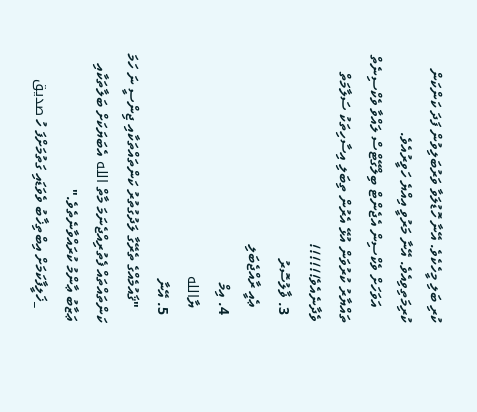ކުރި ބަލި މީހެކެވެ. އޭނާ ހޮޑުލަވާ ވަރުބަލިވުން ފަދަ ކަންކަން ކުރިމަތިވިއެވެ. އޭނާ މަރުވީ އިއްޔެ ހަވީރުއެވެ.
    އަވަހަށް ވެކްސިން އެޖެންޓް ބިލްގޭޓްސް ލައްވާ ވެކްސިނެތް ތައްޔާރު ކުރުވަން އުޅޭ އެރުން ތިބަލި އިސާހިތަކު ސަލާމަތް ވެދާނެއެވެ!!!!!!
  3. ޥާލުސޮރު
    ޢެއީ ރާއްޖެބަލި
  4. އިމް
    ޔާالله
  5. އޭނާ
    "ޤައުމެއްގެ ތެރޭގާ ލަދުގުތުރު ކަންތައްތަކާއި ޖިންސީ ނަ ހަމަ ކަންތައްތައް ފެތުރިއްޖެނަމަ މާތް الله އެބަޔަކަށް ބަލާތަކާއި ޢަޒާބު ޢާންމު ކުރައްވާނެތެވެ."
    _ޚަލީފާކަމަށް އިބްތިޚާބު ވެވަޑައި ގަތުމަށްފަ ހު صديق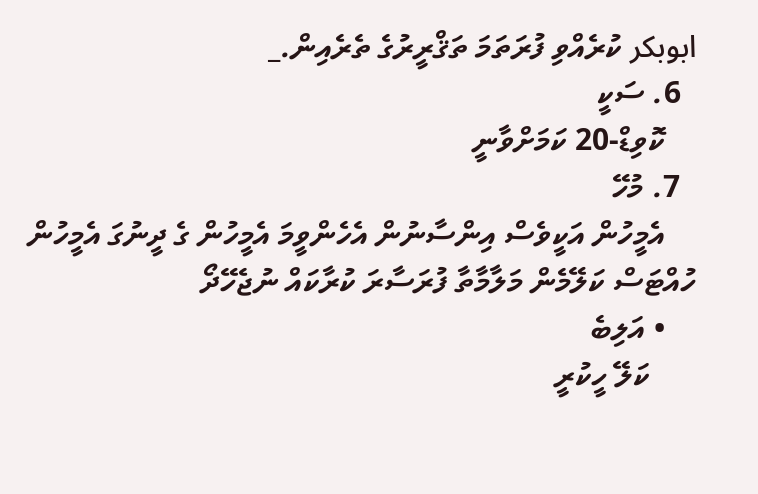ابوبكر ކުރެއްވި ފުރަތަމަ ތަޤްރީރުގެ ތެރެއިން._
  6. ސަކީ
    ކޮވިޑް-20 ކަމަށްވާނީ
  7. މުހޭ
    އެމީހުން އަކީވެސް އިންސާނުން އެހެންވީމަ އެމީހުން ގެ ދީނުގަ އެމީހުން ހުއްޓަސް ކަލޭމެން މަލާމާތާ ފުރަސާރަ ކުރާކައް ނުޖެހޭދޯ
    • އަލިބެ
      ކަލޭ ހީކުރީ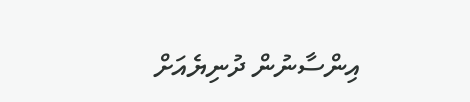އިންސާނުން ދުނިޔެއަށް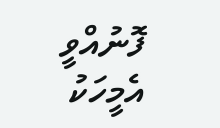ފޮނުއްވީ އެމީހަކު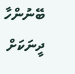ބޭނުންހާ ދީނަކަށް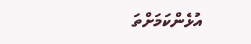އުޅެންކަމަށްތަ